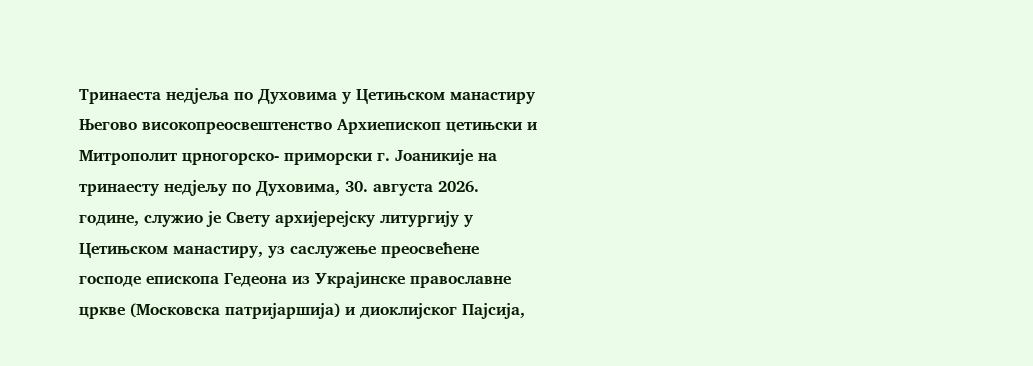Тринаеста недјеља по Духовима у Цетињском манастиру
Његово високопреосвештенство Архиепископ цетињски и Митрополит црногорско- приморски г. Јоаникије на тринаесту недјељу по Духовима, 30. августа 2026. године, служио је Свету архијерејску литургију у Цетињском манастиру, уз саслужење преосвећене господе епископа Гедеона из Украјинске православне цркве (Московска патријаршија) и диоклијског Пајсија,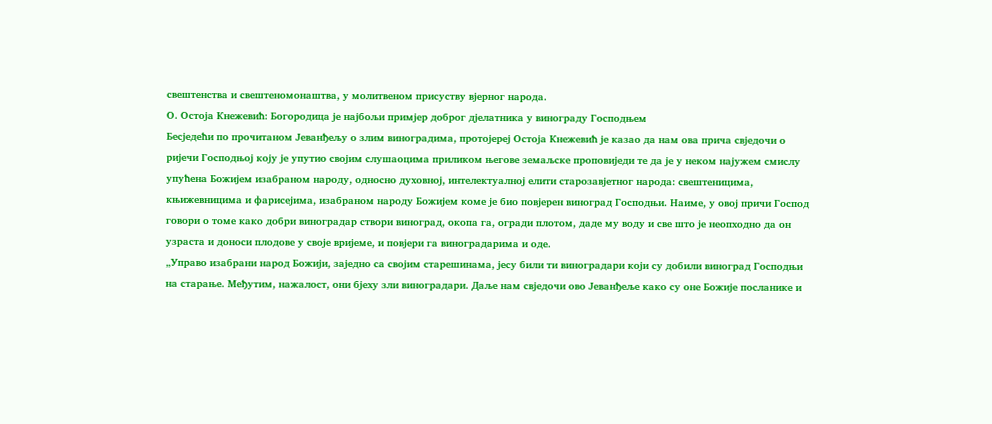свештенства и свештеномонаштва, у молитвеном присуству вјерног народа.
О. Остоја Кнежевић: Богородица је најбољи примјер доброг дјелатника у винограду Господњем
Бесједећи по прочитаном Јеванђељу о злим виноградима, протојереј Остоја Кнежевић је казао да нам ова прича свједочи о ријечи Господњој коју је упутио својим слушаоцима приликом његове земаљске проповиједи те да је у неком најужем смислу упућена Божијем изабраном народу, односно духовној, интелектуалној елити старозавјетног народа: свештеницима, књижевницима и фарисејима, изабраном народу Божијем коме је био повјерен виноград Господњи. Наиме, у овој причи Господ говори о томе како добри виноградар створи виноград, окопа га, огради плотом, даде му воду и све што је неопходно да он узраста и доноси плодове у своје вријеме, и повјери га виноградарима и оде.
„Управо изабрани народ Божији, заједно са својим старешинама, јесу били ти виноградари који су добили виноград Господњи на старање. Међутим, нажалост, они бјеху зли виноградари. Даље нам свједочи ово Јеванђеље како су оне Божије посланике и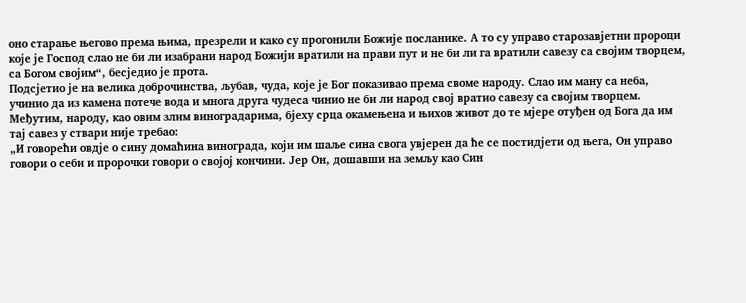оно старање његово према њима, презрели и како су прогонили Божије посланике. А то су управо старозавјетни пророци које је Господ слао не би ли изабрани народ Божији вратили на прави пут и не би ли га вратили савезу са својим творцем, са Богом својим“, бесједио је прота.
Подсјетио је на велика доброчинства, љубав, чуда, које је Бог показивао према своме народу. Слао им ману са неба, учинио да из камена потече вода и многа друга чудеса чинио не би ли народ свој вратио савезу са својим творцем. Међутим, народу, као овим злим виноградарима, бјеху срца окамењена и њихов живот до те мјере отуђен од Бога да им тај савез у ствари није требао:
„И говорећи овдје о сину домаћина винограда, који им шаље сина свога увјерен да ће се постидјети од њега, Он управо говори о себи и пророчки говори о својој кончини. Јер Он, дошавши на земљу као Син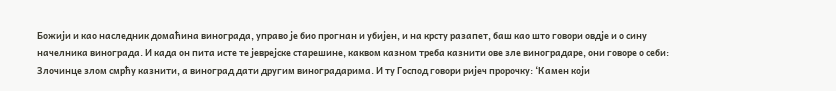Божији и као наследник домаћина винограда, управо је био прогнан и убијен, и на крсту разапет, баш као што говори овдје и о сину начелника винограда. И када он пита исте те јеврејске старешине, каквом казном треба казнити ове зле виноградаре, они говоре о себи: Злочинце злом смрћу казнити, а виноград дати другим виноградарима. И ту Господ говори ријеч пророчку: ‘Камен који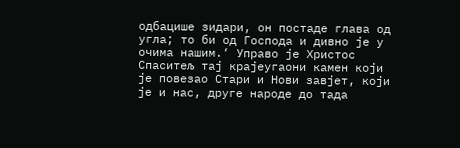одбацише зидари, он постаде глава од угла; то би од Господа и дивно је у очима нашим.‘ Управо је Христос Спаситељ тај крајеугаони камен који је повезао Стари и Нови завјет, који је и нас, друге народе до тада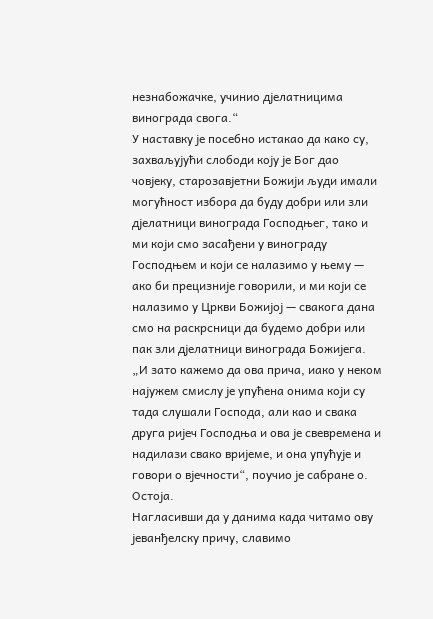незнабожачке, учинио дјелатницима винограда свога.“
У наставку је посебно истакао да како су, захваљујући слободи коју је Бог дао човјеку, старозавјетни Божији људи имали могућност избора да буду добри или зли дјелатници винограда Господњег, тако и ми који смо засађени у винограду Господњем и који се налазимо у њему — ако би прецизније говорили, и ми који се налазимо у Цркви Божијој — свакога дана смо на раскрсници да будемо добри или пак зли дјелатници винограда Божијега.
„И зато кажемо да ова прича, иако у неком најужем смислу је упућена онима који су тада слушали Господа, али као и свака друга ријеч Господња и ова је свевремена и надилази свако вријеме, и она упућује и говори о вјечности“, поучио је сабране о. Остоја.
Нагласивши да у данима када читамо ову јеванђелску причу, славимо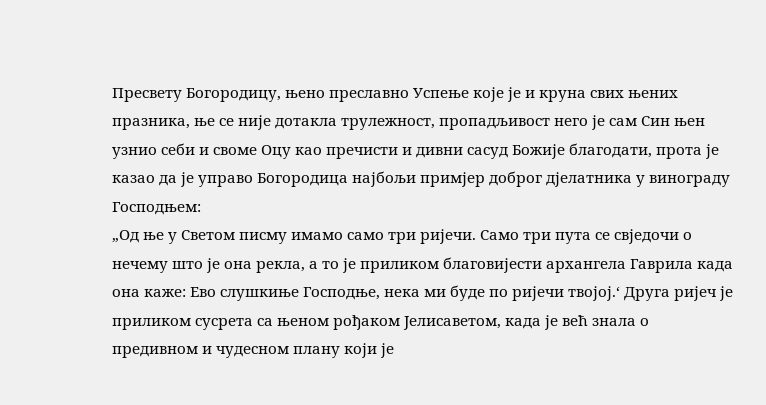Пресвету Богородицу, њено преславно Успење које је и круна свих њених празника, ње се није дотакла трулежност, пропадљивост него је сам Син њен узнио себи и своме Оцу као пречисти и дивни сасуд Божије благодати, прота је казао да је управо Богородица најбољи примјер доброг дјелатника у винограду Господњем:
„Од ње у Светом писму имамо само три ријечи. Само три пута се свједочи о нечему што је она рекла, а то је приликом благовијести архангела Гаврила када она каже: Ево слушкиње Господње, нека ми буде по ријечи твојој.‘ Друга ријеч је приликом сусрета са њеном рођаком Јелисаветом, када је већ знала о предивном и чудесном плану који је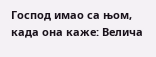Господ имао са њом, када она каже: Велича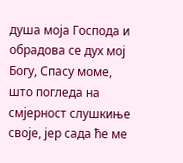душа моја Господа и обрадова се дух мој Богу, Спасу моме, што погледа на смјерност слушкиње своје, јер сада ће ме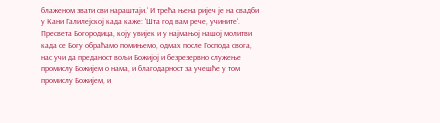блаженом звати сви нараштаји.‘ И трећа њена ријеч је на свадби у Кани Галилејској када каже: ‘Шта год вам рече, учините‘. Пресвета Богородица, коју увијек и у најмањој нашој молитви када се Богу обраћамо помињемо, одмах после Господа свога, нас учи да преданост вољи Божијој и безрезервно служење промислу Божијем о нама, и благодарност за учешће у том промислу Божијем, и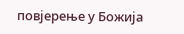повјерење у Божија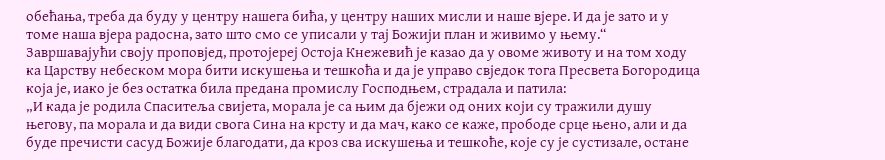обећања, треба да буду у центру нашега бића, у центру наших мисли и наше вјере. И да је зато и у томе наша вјера радосна, зато што смо се уписали у тај Божији план и живимо у њему.“
Завршавајући своју проповјед, протојереј Остоја Кнежевић је казао да у овоме животу и на том ходу ка Царству небеском мора бити искушења и тешкоћа и да је управо свједок тога Пресвета Богородица која је, иако је без остатка била предана промислу Господњем, страдала и патила:
„И када је родила Спаситеља свијета, морала је са њим да бјежи од оних који су тражили душу његову, па морала и да види свога Сина на крсту и да мач, како се каже, прободе срце њено, али и да буде пречисти сасуд Божије благодати, да кроз сва искушења и тешкоће, које су је сустизале, остане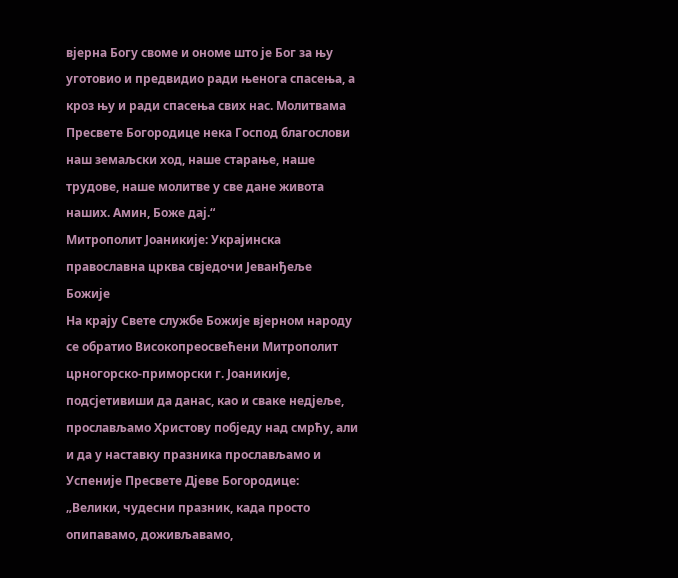вјерна Богу своме и ономе што је Бог за њу уготовио и предвидио ради њенога спасења, а кроз њу и ради спасења свих нас. Молитвама Пресвете Богородице нека Господ благослови наш земаљски ход, наше старање, наше трудове, наше молитве у све дане живота наших. Амин, Боже дај.“
Митрополит Јоаникије: Украјинска православна црква свједочи Јеванђеље Божије
На крају Свете службе Божије вјерном народу се обратио Високопреосвећени Митрополит црногорско-приморски г. Јоаникије, подсјетивиши да данас, као и сваке недјеље, прослављамо Христову побједу над смрћу, али и да у наставку празника прослављамо и Успеније Пресвете Дјеве Богородице:
„Велики, чудесни празник, када просто опипавамо, доживљавамо,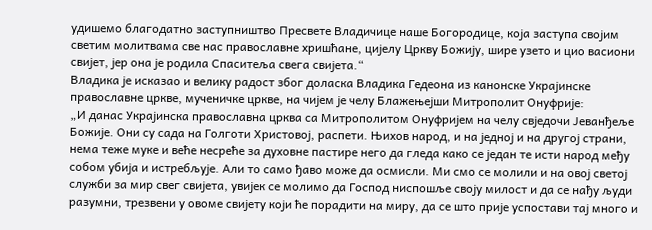удишемо благодатно заступништво Пресвете Владичице наше Богородице, која заступа својим светим молитвама све нас православне хришћане, цијелу Цркву Божију, шире узето и цио васиони свијет, јер она је родила Спаситеља свега свијета.“
Владика је исказао и велику радост због доласка Владика Гедеона из канонске Украјинске православне цркве, мученичке цркве, на чијем је челу Блажењејши Митрополит Онуфрије:
„И данас Украјинска православна црква са Митрополитом Онуфријем на челу свједочи Јеванђеље Божије. Они су сада на Голготи Христовој, распети. Њихов народ, и на једној и на другој страни, нема теже муке и веће несреће за духовне пастире него да гледа како се један те исти народ међу собом убија и истребљује. Али то само ђаво може да осмисли. Ми смо се молили и на овој светој служби за мир свег свијета, увијек се молимо да Господ ниспошље своју милост и да се нађу људи разумни, трезвени у овоме свијету који ће порадити на миру, да се што прије успостави тај много и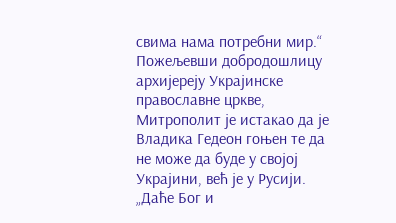свима нама потребни мир.“
Пожељевши добродошлицу архијереју Украјинске православне цркве, Митрополит је истакао да је Владика Гедеон гоњен те да не може да буде у својој Украјини, већ је у Русији.
„Даће Бог и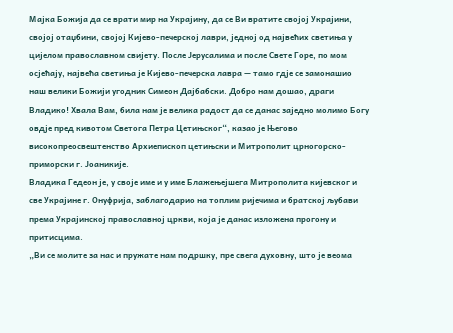Мајка Божија да се врати мир на Украјину, да се Ви вратите својој Украјини, својој отаџбини, својој Кијево-печерској лаври, једној од највећих светиња у цијелом православном свијету. После Јерусалима и после Свете Горе, по мом осјећају, највећа светиња је Кијево-печерска лавра — тамо гдје се замонашио наш велики Божији угодник Симеон Дајбабски. Добро нам дошао, драги Владико! Хвала Вам, била нам је велика радост да се данас заједно молимо Богу овдје пред кивотом Светога Петра Цетињског“, казао је Његово високопреосвештенство Архиепископ цетињски и Митрополит црногорско- приморски г. Јоаникије.
Владика Гедеон је, у своје име и у име Блажењејшега Митрополита кијевског и све Украјине г. Онуфрија, заблагодарио на топлим ријечима и братској љубави према Украјинској православној цркви, која је данас изложена прогону и притисцима.
„Ви се молите за нас и пружате нам подршку, пре свега духовну, што је веома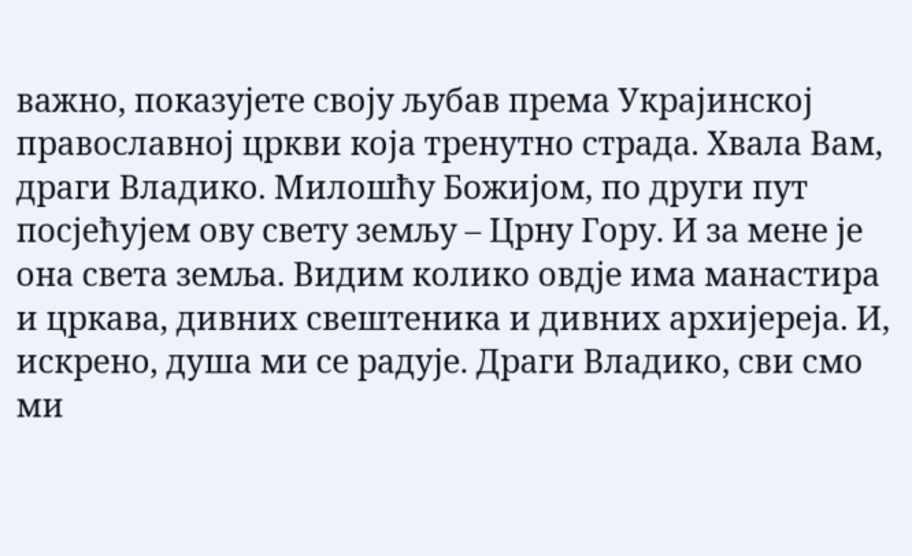важно, показујете своју љубав према Украјинској православној цркви која тренутно страда. Хвала Вам, драги Владико. Милошћу Божијом, по други пут посјећујем ову свету земљу – Црну Гору. И за мене је она света земља. Видим колико овдје има манастира и цркава, дивних свештеника и дивних архијереја. И, искрено, душа ми се радује. Драги Владико, сви смо ми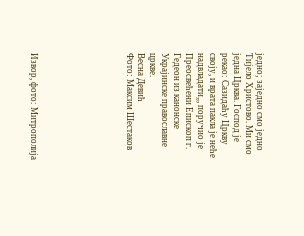једно; заједно смо једно Тијело Христово. Ми смо једна Црква. Господ је рекао: Сазидаћу Цркву своју, и врата пакла је неће надвладати„, поручио је Преосвећени Епископ г. Гедеон из канонске Украјинске православне цркве.
Весна Девић
Фото: Максим Шестаков







Извор, фото: Митрополија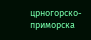црногорско-приморска